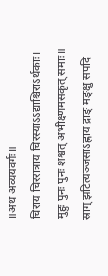॥अथ अव्ययवर्गः॥
चिराय चिररात्राय चिरस्याऽऽद्याश्चिराऽर्थकाः।
मुहुः पुनः पुनः शश्वत् अभीक्ष्णमसकृत् समाः॥
स्राग् झटित्यञ्जसाऽह्नाय द्राङ् मङ्क्षु सपदि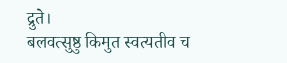द्रुते।
बलवत्सुष्ठु किमुत स्वत्यतीव च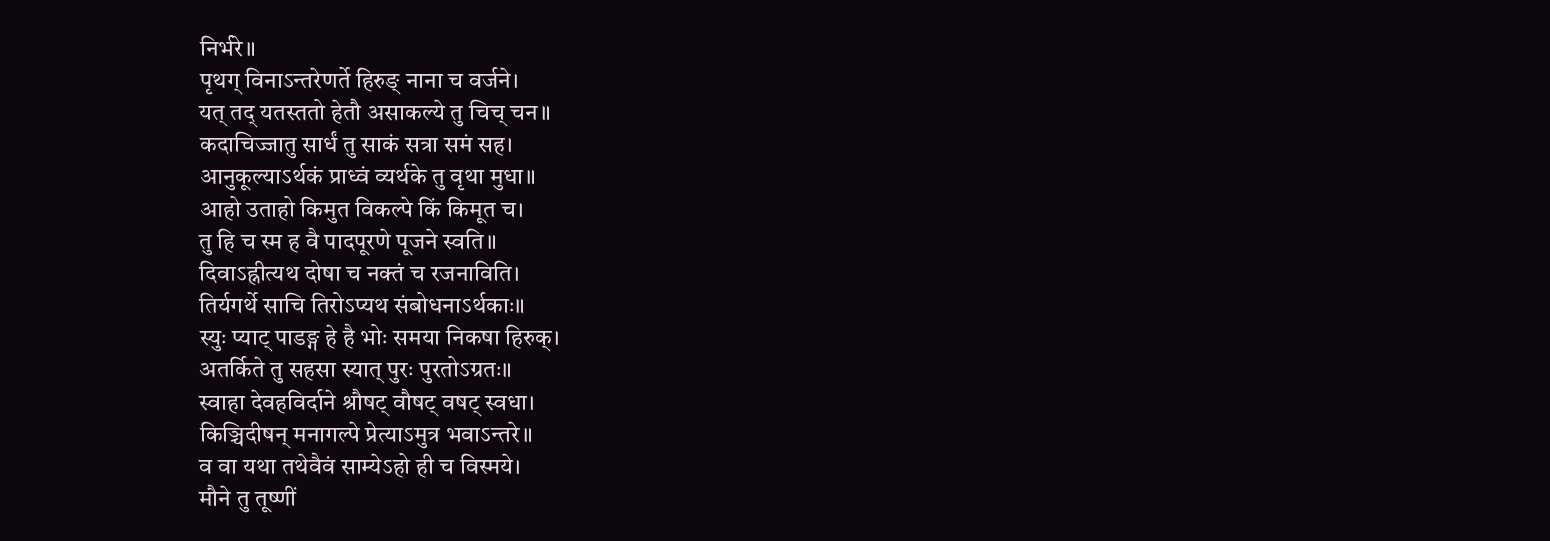निर्भरे॥
पृथग् विनाऽन्तरेणर्ते हिरुङ् नाना च वर्जने।
यत् तद् यतस्ततो हेतौ असाकल्ये तु चिच् चन॥
कदाचिज्जातु सार्धं तु साकं सत्रा समं सह।
आनुकूल्याऽर्थकं प्राध्वं व्यर्थके तु वृथा मुधा॥
आहो उताहो किमुत विकल्पे किं किमूत च।
तु हि च स्म ह वै पादपूरणे पूजने स्वति॥
दिवाऽह्नीत्यथ दोषा च नक्तं च रजनाविति।
तिर्यगर्थे साचि तिरोऽप्यथ संबोधनाऽर्थकाः॥
स्युः प्याट् पाडङ्ग हे है भोः समया निकषा हिरुक्।
अतर्किते तु सहसा स्यात् पुरः पुरतोऽग्रतः॥
स्वाहा देवहविर्दाने श्रौषट् वौषट् वषट् स्वधा।
किञ्चिदीषन् मनागल्पे प्रेत्याऽमुत्र भवाऽन्तरे॥
व वा यथा तथेवैवं साम्येऽहो ही च विस्मये।
मौने तु तूष्णीं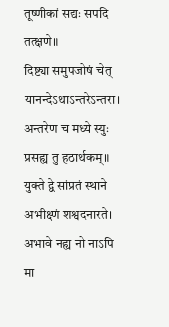तूष्णीकां सद्यः सपदि तत्क्षणे॥
दिष्ट्या समुपजोषं चेत् यानन्देऽथाऽन्तरेऽन्तरा।
अन्तरेण च मध्ये स्युः प्रसह्य तु हठार्थकम्॥
युक्ते द्वे सांप्रतं स्थाने अभीक्ष्णं शश्वदनारते।
अभावे नह्य नो नाऽपि मा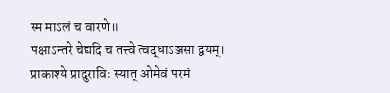स्म माऽलं च वारणे॥
पक्षाऽन्तरे चेद्यदि च तत्त्वे त्वद्धाऽञ्जसा द्वयम्।
प्राकाश्ये प्रादुराविः स्यात् ओमेवं परमं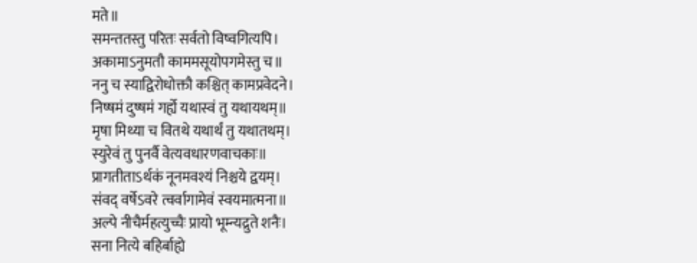मते॥
समन्ततस्तु परितः सर्वतो विष्वगित्यपि।
अकामाऽनुमतौ काममसूयोपगमेस्तु च॥
ननु च स्याद्विरोधोक्तौ कश्चित् कामप्रवेदने।
निष्षमं दुष्षमं गर्ह्ये यथास्वं तु यथायथम्॥
मृषा मिथ्या च वितथे यथार्थं तु यथातथम्।
स्युरेवं तु पुनर्वै वेत्यवधारणवाचकाः॥
प्रागतीताऽर्थकं नूनमवश्यं निश्चये द्वयम्।
संवद् वर्षेऽवरे त्वर्वागामेवं स्वयमात्मना॥
अल्पे नीचैर्महत्युच्चैः प्रायो भूम्न्यद्रुते शनैः।
सना नित्ये बहिर्बाह्ये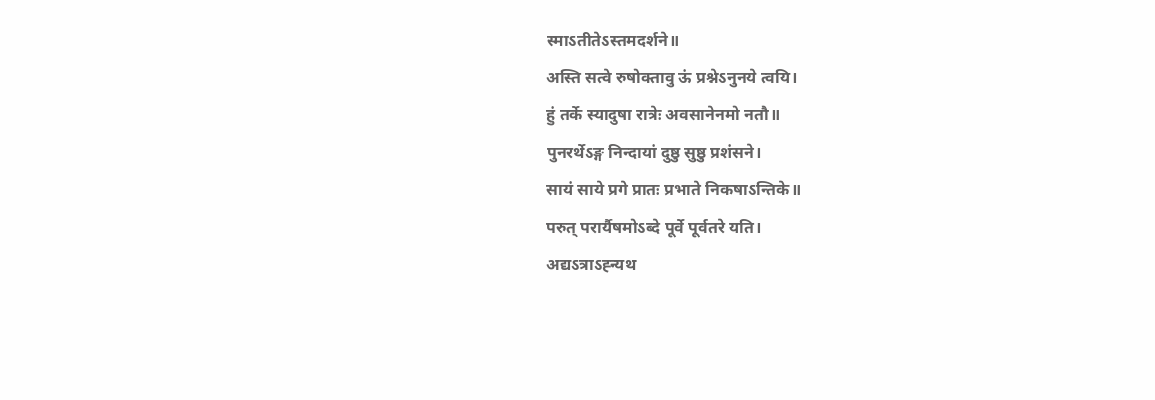स्माऽतीतेऽस्तमदर्शने॥
अस्ति सत्वे रुषोक्तावु ऊं प्रश्नेऽनुनये त्वयि।
हुं तर्के स्यादुषा रात्रेः अवसानेनमो नतौ॥
पुनरर्थेऽङ्ग निन्दायां दुष्ठु सुष्ठु प्रशंसने।
सायं साये प्रगे प्रातः प्रभाते निकषाऽन्तिके॥
परुत् परार्यैषमोऽब्दे पूर्वे पूर्वतरे यति।
अद्यऽत्राऽह्न्यथ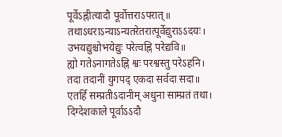पूर्वेऽह्नीत्यादौ पूर्वोत्तराऽपरात्॥
तथाऽधराऽन्याऽन्यतरेतरात्पूर्वेद्युराऽऽदयः।
उभयद्युश्चोभयेद्युः परेत्वह्नि परेद्यवि॥
ह्यो गतेऽनागतेऽह्नि श्वः परश्वस्तु परेऽहनि।
तदा तदानीं युगपद् एकदा सर्वदा सदा॥
एतर्हि सम्प्रतीऽदानीम् अधुना साम्प्रतं तथा।
दिग्देशकाले पूर्वाऽऽदौ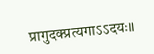प्रागुदक्प्रत्यगाऽऽदयः॥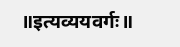॥इत्यव्ययवर्गः॥